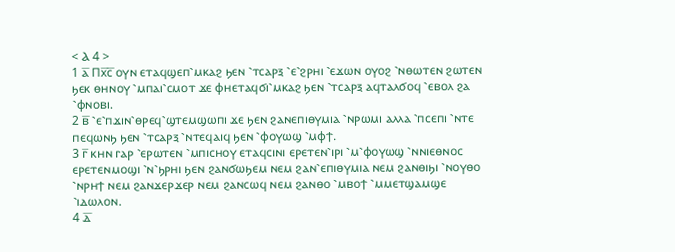< Ⲁ 4 >
1 ⲁ̅ Ⲡⲭ̅ⲥ̅ ⲟⲩⲛ ⲉⲧⲁϥϣⲉⲡ⳿ⲙⲕⲁϩ ϧⲉⲛ ⳿ⲧⲥⲁⲣⲝ ⳿ⲉ⳿ϩⲣⲏⲓ ⳿ⲉϫⲱⲛ ⲟⲩⲟϩ ⳿ⲛⲑⲱⲧⲉⲛ ϩⲱⲧⲉⲛ ϧⲉⲕ ⲑⲏⲛⲟⲩ ⳿ⲙⲡⲁⲓ⳿ⲥⲙⲟⲧ ϫⲉ ⲫⲏⲉⲧⲁϥϭⲓ⳿ⲙⲕⲁϩ ϧⲉⲛ ⳿ⲧⲥⲁⲣⲝ ⲁϥⲧⲁⲗϭⲟϥ ⳿ⲉⲃⲟⲗ ϩⲁ ⳿ⲫⲛⲟⲃⲓ.
2 ⲃ̅ ⳿ⲉ⳿ⲡϫⲓⲛ⳿ⲑⲣⲉϥ⳿ϣⲧⲉⲙϣⲱⲡⲓ ϫⲉ ϧⲉⲛ ϩⲁⲛⲉⲡⲓⲑⲩⲙⲓⲁ ⳿ⲛⲣⲱⲙⲓ ⲁⲗⲗⲁ ⳿ⲡⲥⲉⲡⲓ ⳿ⲛⲧⲉ ⲡⲉϥⲱⲛϧ ϧⲉⲛ ⳿ⲧⲥⲁⲣⲝ ⳿ⲛⲧⲉϥⲁⲓϥ ϧⲉⲛ ⳿ⲫⲟⲩⲱϣ ⳿ⲙⲫϯ.
3 ⲅ̅ ⲕⲏⲛ ⲅⲁⲣ ⳿ⲉⲣⲱⲧⲉⲛ ⳿ⲙⲡⲓⲥⲏⲟⲩ ⲉⲧⲁϥⲥⲓⲛⲓ ⲉⲣⲉⲧⲉⲛ⳿ⲓⲣⲓ ⳿ⲙ⳿ⲫⲟⲩⲱϣ ⳿ⲛⲛⲓⲉⲑⲛⲟⲥ ⲉⲣⲉⲧⲉⲛⲙⲟϣⲓ ⳿ⲛ⳿ϧⲣⲏⲓ ϧⲉⲛ ϩⲁⲛϭⲱϧⲉⲙ ⲛⲉⲙ ϩⲁⲛ⳿ⲉⲡⲓⲑⲩⲙⲓⲁ ⲛⲉⲙ ϩⲁⲛⲑⲓϧⲓ ⳿ⲛⲟⲩⲑⲟ ⳿ⲛⲣⲏϯ ⲛⲉⲙ ϩⲁⲛϫⲉⲣϫⲉⲣ ⲛⲉⲙ ϩⲁⲛⲥⲱϥ ⲛⲉⲙ ϩⲁⲛⲑⲟ ⳿ⲙⲃⲟϯ ⳿ⲙⲙⲉⲧϣⲁⲙϣⲉ ⳿ⲓⲇⲱⲗⲟⲛ.
4 ⲇ̅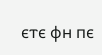ⲉⲧⲉ ⲫⲏ ⲡⲉ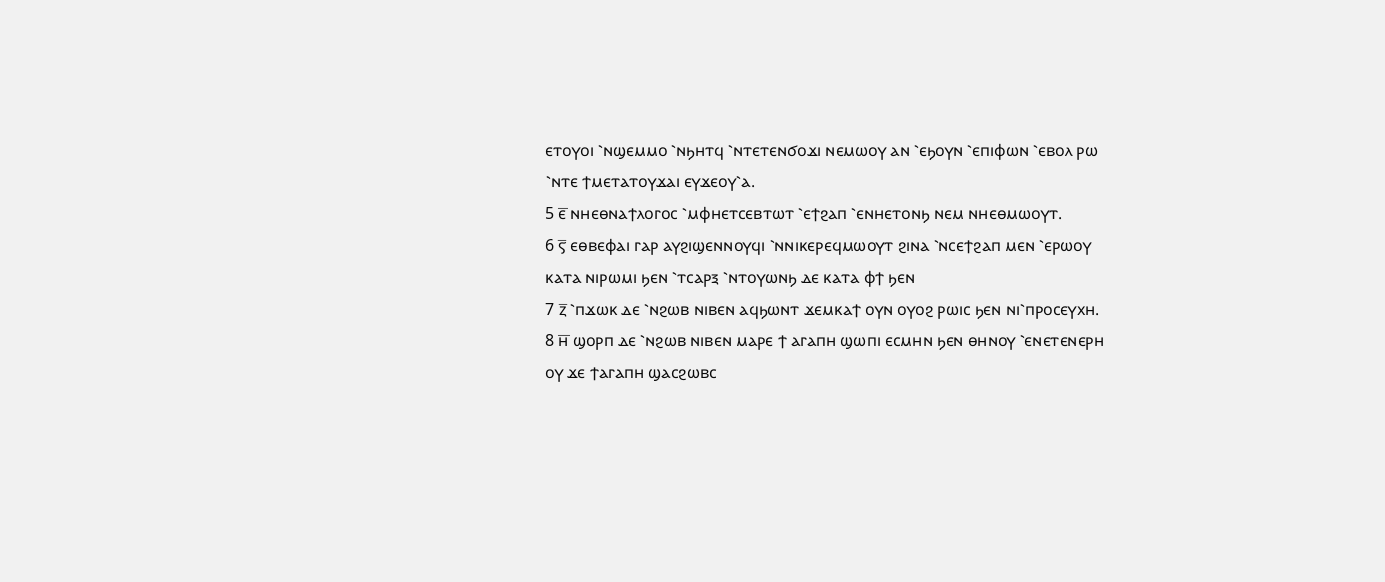ⲉⲧⲟⲩⲟⲓ ⳿ⲛϣⲉⲙⲙⲟ ⳿ⲛϧⲏⲧϥ ⳿ⲛⲧⲉⲧⲉⲛϭⲟϫⲓ ⲛⲉⲙⲱⲟⲩ ⲁⲛ ⳿ⲉϧⲟⲩⲛ ⳿ⲉⲡⲓⲫⲱⲛ ⳿ⲉⲃⲟⲗ ⲣⲱ ⳿ⲛⲧⲉ ϯⲙⲉⲧⲁⲧⲟⲩϫⲁⲓ ⲉⲩϫⲉⲟⲩ⳿ⲁ.
5 ⲉ̅ ⲛⲏⲉⲑⲛⲁϯⲗⲟⲅⲟⲥ ⳿ⲙⲫⲏⲉⲧⲥⲉⲃⲧⲱⲧ ⳿ⲉϯϩⲁⲡ ⳿ⲉⲛⲏⲉⲧⲟⲛϧ ⲛⲉⲙ ⲛⲏⲉⲑⲙⲱⲟⲩⲧ.
6 ⲋ̅ ⲉⲑⲃⲉⲫⲁⲓ ⲅⲁⲣ ⲁⲩϩⲓϣⲉⲛⲛⲟⲩϥⲓ ⳿ⲛⲛⲓⲕⲉⲣⲉϥⲙⲱⲟⲩⲧ ϩⲓⲛⲁ ⳿ⲛⲥⲉϯϩⲁⲡ ⲙⲉⲛ ⳿ⲉⲣⲱⲟⲩ ⲕⲁⲧⲁ ⲛⲓⲣⲱⲙⲓ ϧⲉⲛ ⳿ⲧⲥⲁⲣⲝ ⳿ⲛⲧⲟⲩⲱⲛϧ ⲇⲉ ⲕⲁⲧⲁ ⲫϯ ϧⲉⲛ
7 ⲍ̅ ⳿ⲡϫⲱⲕ ⲇⲉ ⳿ⲛϩⲱⲃ ⲛⲓⲃⲉⲛ ⲁϥϧⲱⲛⲧ ϫⲉⲙⲕⲁϯ ⲟⲩⲛ ⲟⲩⲟϩ ⲣⲱⲓⲥ ϧⲉⲛ ⲛⲓ⳿ⲡⲣⲟⲥⲉⲩⲭⲏ.
8 ⲏ̅ ϣⲟⲣⲡ ⲇⲉ ⳿ⲛϩⲱⲃ ⲛⲓⲃⲉⲛ ⲙⲁⲣⲉ ϯ ⲁⲅⲁⲡⲏ ϣⲱⲡⲓ ⲉⲥⲙⲏⲛ ϧⲉⲛ ⲑⲏⲛⲟⲩ ⳿ⲉⲛⲉⲧⲉⲛⲉⲣⲏ ⲟⲩ ϫⲉ ϯⲁⲅⲁⲡⲏ ϣⲁⲥϩⲱⲃⲥ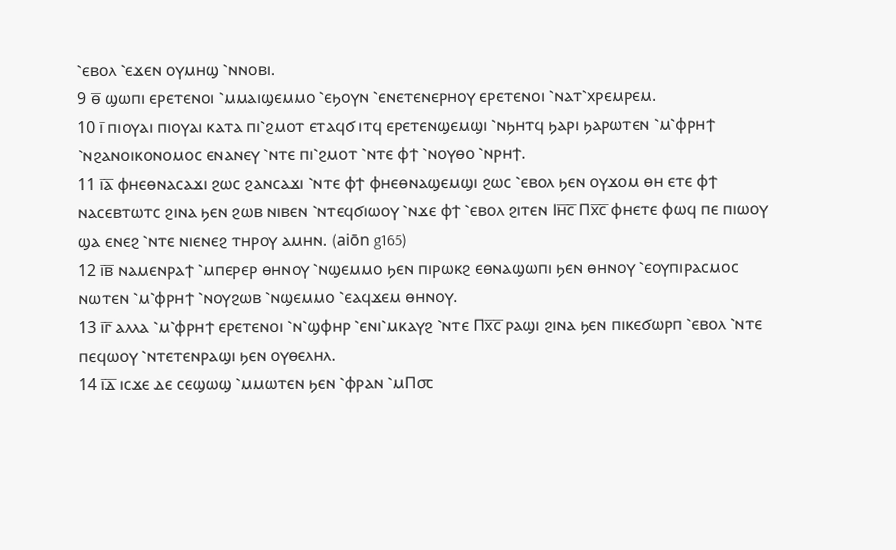⳿ⲉⲃⲟⲗ ⳿ⲉϫⲉⲛ ⲟⲩⲙⲏϣ ⳿ⲛⲛⲟⲃⲓ.
9 ⲑ̅ ϣⲱⲡⲓ ⲉⲣⲉⲧⲉⲛⲟⲓ ⳿ⲙⲙⲁⲓϣⲉⲙⲙⲟ ⳿ⲉϧⲟⲩⲛ ⳿ⲉⲛⲉⲧⲉⲛⲉⲣⲏⲟⲩ ⲉⲣⲉⲧⲉⲛⲟⲓ ⳿ⲛⲁⲧ⳿ⲭⲣⲉⲙⲣⲉⲙ.
10 ⲓ̅ ⲡⲓⲟⲩⲁⲓ ⲡⲓⲟⲩⲁⲓ ⲕⲁⲧⲁ ⲡⲓ⳿ϩⲙⲟⲧ ⲉⲧⲁϥϭ ⲓⲧϥ ⲉⲣⲉⲧⲉⲛϣⲉⲙϣⲓ ⳿ⲛϧⲏⲧϥ ϧⲁⲣⲓ ϧⲁⲣⲱⲧⲉⲛ ⳿ⲙ⳿ⲫⲣⲏϯ ⳿ⲛϩⲁⲛⲟⲓⲕⲟⲛⲟⲙⲟⲥ ⲉⲛⲁⲛⲉⲩ ⳿ⲛⲧⲉ ⲡⲓ⳿ϩⲙⲟⲧ ⳿ⲛⲧⲉ ⲫϯ ⳿ⲛⲟⲩⲑⲟ ⳿ⲛⲣⲏϯ.
11 ⲓ̅ⲁ̅ ⲫⲏⲉⲑⲛⲁⲥⲁϫⲓ ϩⲱⲥ ϩⲁⲛⲥⲁϫⲓ ⳿ⲛⲧⲉ ⲫϯ ⲫⲏⲉⲑⲛⲁϣⲉⲙϣⲓ ϩⲱⲥ ⳿ⲉⲃⲟⲗ ϧⲉⲛ ⲟⲩϫⲟⲙ ⲑⲏ ⲉⲧⲉ ⲫϯ ⲛⲁⲥⲉⲃⲧⲱⲧⲥ ϩⲓⲛⲁ ϧⲉⲛ ϩⲱⲃ ⲛⲓⲃⲉⲛ ⳿ⲛⲧⲉϥϭⲓⲱⲟⲩ ⳿ⲛϫⲉ ⲫϯ ⳿ⲉⲃⲟⲗ ϩⲓⲧⲉⲛ Ⲓⲏ̅ⲥ̅ Ⲡⲭ̅ⲥ̅ ⲫⲏⲉⲧⲉ ⲫⲱϥ ⲡⲉ ⲡⲓⲱⲟⲩ ϣⲁ ⲉⲛⲉϩ ⳿ⲛⲧⲉ ⲛⲓⲉⲛⲉϩ ⲧⲏⲣⲟⲩ ⲁⲙⲏⲛ. (aiōn g165)
12 ⲓ̅ⲃ̅ ⲛⲁⲙⲉⲛⲣⲁϯ ⳿ⲙⲡⲉⲣⲉⲣ ⲑⲏⲛⲟⲩ ⳿ⲛϣⲉⲙⲙⲟ ϧⲉⲛ ⲡⲓⲣⲱⲕϩ ⲉⲑⲛⲁϣⲱⲡⲓ ϧⲉⲛ ⲑⲏⲛⲟⲩ ⳿ⲉⲟⲩⲡⲓⲣⲁⲥⲙⲟⲥ ⲛⲱⲧⲉⲛ ⳿ⲙ⳿ⲫⲣⲏϯ ⳿ⲛⲟⲩϩⲱⲃ ⳿ⲛϣⲉⲙⲙⲟ ⳿ⲉⲁϥϫⲉⲙ ⲑⲏⲛⲟⲩ.
13 ⲓ̅ⲅ̅ ⲁⲗⲗⲁ ⳿ⲙ⳿ⲫⲣⲏϯ ⲉⲣⲉⲧⲉⲛⲟⲓ ⳿ⲛ⳿ϣⲫⲏⲣ ⳿ⲉⲛⲓ⳿ⲙⲕⲁⲩϩ ⳿ⲛⲧⲉ Ⲡⲭ̅ⲥ̅ ⲣⲁϣⲓ ϩⲓⲛⲁ ϧⲉⲛ ⲡⲓⲕⲉϭⲱⲣⲡ ⳿ⲉⲃⲟⲗ ⳿ⲛⲧⲉ ⲡⲉϥⲱⲟⲩ ⳿ⲛⲧⲉⲧⲉⲛⲣⲁϣⲓ ϧⲉⲛ ⲟⲩⲑⲉⲗⲏⲗ.
14 ⲓ̅ⲇ̅ ⲓⲥϫⲉ ⲇⲉ ⲥⲉϣⲱϣ ⳿ⲙⲙⲱⲧⲉⲛ ϧⲉⲛ ⳿ⲫⲣⲁⲛ ⳿ⲙⲠ⳪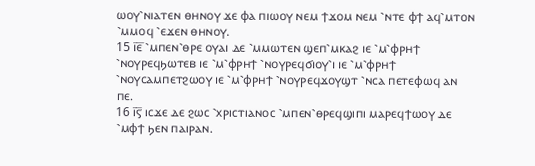ⲱⲟⲩ⳿ⲛⲓⲁⲧⲉⲛ ⲑⲏⲛⲟⲩ ϫⲉ ⲫⲁ ⲡⲓⲱⲟⲩ ⲛⲉⲙ ϯϫⲟⲙ ⲛⲉⲙ ⳿ⲛⲧⲉ ⲫϯ ⲁϥ⳿ⲙⲧⲟⲛ ⳿ⲙⲙⲟϥ ⳿ⲉϫⲉⲛ ⲑⲏⲛⲟⲩ.
15 ⲓ̅ⲉ̅ ⳿ⲙⲡⲉⲛ⳿ⲑⲣⲉ ⲟⲩⲁⲓ ⲇⲉ ⳿ⲙⲙⲱⲧⲉⲛ ϣⲉⲡ⳿ⲙⲕⲁϩ ⲓⲉ ⳿ⲙ⳿ⲫⲣⲏϯ ⳿ⲛⲟⲩⲣⲉϥϧⲱⲧⲉⲃ ⲓⲉ ⳿ⲙ⳿ⲫⲣⲏϯ ⳿ⲛⲟⲩⲣⲉϥϭⲓⲟⲩ⳿ⲓ ⲓⲉ ⳿ⲙ⳿ⲫⲣⲏϯ ⳿ⲛⲟⲩⲥⲁⲙⲡⲉⲧϩⲱⲟⲩ ⲓⲉ ⳿ⲙ⳿ⲫⲣⲏϯ ⳿ⲛⲟⲩⲣⲉϥϫⲟⲩϣⲧ ⳿ⲛⲥⲁ ⲡⲉⲧⲉⲫⲱϥ ⲁⲛ ⲡⲉ.
16 ⲓ̅ⲋ̅ ⲓⲥϫⲉ ⲇⲉ ϩⲱⲥ ⳿ⲭⲣⲓⲥⲧⲓⲁⲛⲟⲥ ⳿ⲙⲡⲉⲛ⳿ⲑⲣⲉϥϣⲓⲡⲓ ⲙⲁⲣⲉϥϯⲱⲟⲩ ⲇⲉ ⳿ⲙⲫϯ ϧⲉⲛ ⲡⲁⲓⲣⲁⲛ.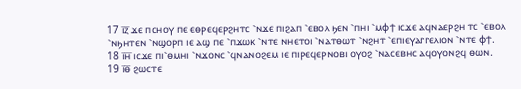17 ⲓ̅ⲍ̅ ϫⲉ ⲡⲥⲏⲟⲩ ⲡⲉ ⲉⲑⲣⲉϥⲉⲣϩⲏⲧⲥ ⳿ⲛϫⲉ ⲡⲓϩⲁⲡ ⳿ⲉⲃⲟⲗ ϧⲉⲛ ⳿ⲡⲏⲓ ⳿ⲙⲫϯ ⲓⲥϫⲉ ⲁϥⲛⲁⲉⲣϩⲏ ⲧⲥ ⳿ⲉⲃⲟⲗ ⳿ⲛϧⲏⲧⲉⲛ ⳿ⲛϣⲟⲣⲡ ⲓⲉ ⲁϣ ⲡⲉ ⳿ⲡϫⲱⲕ ⳿ⲛⲧⲉ ⲛⲏⲉⲧⲟⲓ ⳿ⲛⲁⲧⲑⲱⲧ ⳿ⲛϩⲏⲧ ⳿ⲉⲡⲓⲉⲩⲁⲅⲅⲉⲗⲓⲟⲛ ⳿ⲛⲧⲉ ⲫϯ.
18 ⲓ̅ⲏ̅ ⲓⲥϫⲉ ⲡⲓ⳿ⲑⲙⲏⲓ ⳿ⲛϫⲟⲛⲥ ⳿ϥⲛⲁⲛⲟϩⲉⲙ ⲓⲉ ⲡⲓⲣⲉϥⲉⲣⲛⲟⲃⲓ ⲟⲩⲟϩ ⳿ⲛⲁⲥⲉⲃⲏⲥ ⲁϥⲟⲩⲟⲛϩϥ ⲑⲱⲛ.
19 ⲓ̅ⲑ̅ ϩⲱⲥⲧⲉ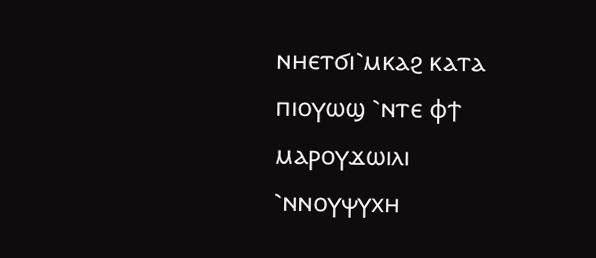ⲛⲏⲉⲧϭⲓ⳿ⲙⲕⲁϩ ⲕⲁⲧⲁ ⲡⲓⲟⲩⲱϣ ⳿ⲛⲧⲉ ⲫϯ ⲙⲁⲣⲟⲩϫⲱⲓⲗⲓ ⳿ⲛⲛⲟⲩⲯⲩⲭⲏ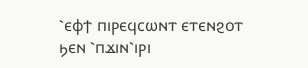⳿ⲉⲫϯ ⲡⲓⲣⲉϥⲥⲱⲛⲧ ⲉⲧⲉⲛϩⲟⲧ ϧⲉⲛ ⳿ⲡϫⲓⲛ⳿ⲓⲣⲓ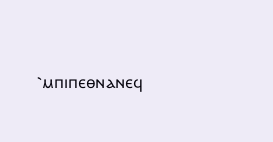⳿ⲙⲡⲓⲡⲉⲑⲛⲁⲛⲉϥ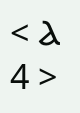< Ⲁ 4 >